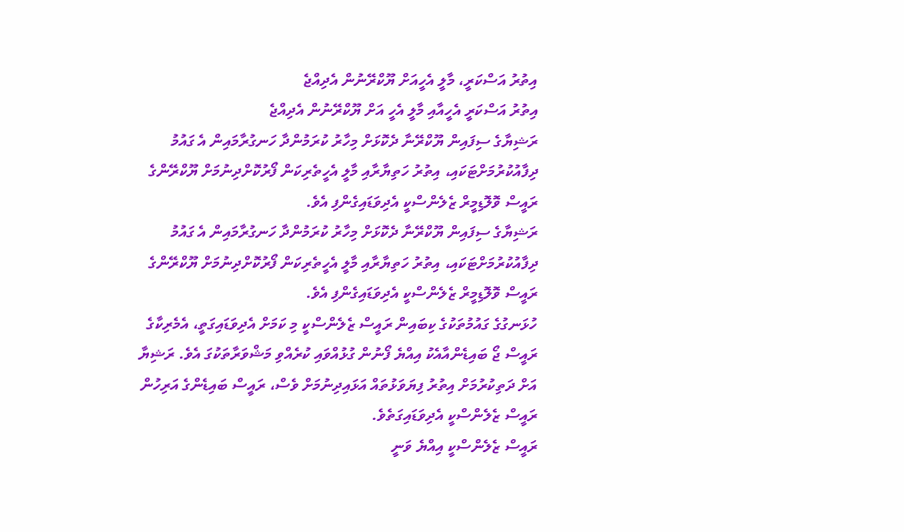އިތުރު އަސްކަރީ، މާލީ އެހީއަށް ޔޫކްރޭނުން އެދިއްޖެ
އިތުރު އަސްކަރީ އެހީއާއި މާލީ އެހީ އަށް ޔޫކްރޭނުން އެދިއްޖެ
ރަޝިޔާގެ ސިފައިން ޔޫކްރޭނާ ދެކޮޅަށް މިހާރު ކުރަމުންދާ ހަނގުރާމައިން އެ ގައުމު ދިފާއުކުރުމަށްޓަކައި، އިތުރު ހަތިޔާރާއި މާލީ އެހީތެރިކަން ފޯރުކޮށްދިނުމަށް ޔޫކްރޭންގެ ރައީސް ވޮލޮޑިމީރް ޒެލެންސްކީ އެދިވަޑައިގެންފި އެވެ.
ރަޝިޔާގެ ސިފައިން ޔޫކްރޭނާ ދެކޮޅަށް މިހާރު ކުރަމުންދާ ހަނގުރާމައިން އެ ގައުމު ދިފާއުކުރުމަށްޓަކައި، އިތުރު ހަތިޔާރާއި މާލީ އެހީތެރިކަން ފޯރުކޮށްދިނުމަށް ޔޫކްރޭންގެ ރައީސް ވޮލޮޑިމީރް ޒެލެންސްކީ އެދިވަޑައިގެންފި އެވެ.
ހުޅަނގުގެ ގައުމުތަކުގެ ކިބައިން ރައީސް ޒެލެންސްކީ މި ކަމަށް އެދިވަޑައިގަތީ، އެމެރިކާގެ ރައީސް ޖޯ ބައިޑެންއާއެކު އިއްޔެ ފޯނުން ގުޅުއްވައި ކުރެއްވި މަޝްވަރާތަކުގަ އެވެ. ރަޝިޔާ އަށް ދަތިކުރުމަށް އިތުރު ފިޔަވަޅުތައް އަޅައިދިނުމަށް ވެސް، ރައީސް ބައިޑެންގެ އަރިހުން ރައީސް ޒެލެންސްކީ އެދިވަޑައިގަތެވެ.
ރައީސް ޒެލެންސްކީ އިއްޔެ ވަނީ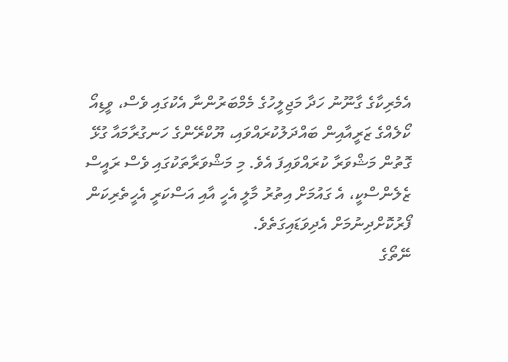އެމެރިކާގެ ގާނޫނު ހަދާ މަޖިލީހުގެ މެމްބަރުންނާ އެކުގައި ވެސް، ވީޑިއޯ ކޯލެއްގެ ޒަރީއާއިން ބައްދަލުކުރައްވައި، ޔޫކްރޭންގެ ހަނގުރާމައާ ގުޅޭ ގޮތުން މަޝްވަރާ ކުރައްވައިފަ އެވެ. މި މަޝްވަރާތަކުގައި ވެސް ރައީސް ޒެލެންސްކީ، އެ ގައުމަށް އިތުރު މާލީ އެހީ އާއި އަސްކަރީ އެހީތެރިކަން ފޯރުކޮށްދިނުމަށް އެދިވަޑައިގަތެވެ.
ނޭތޯގެ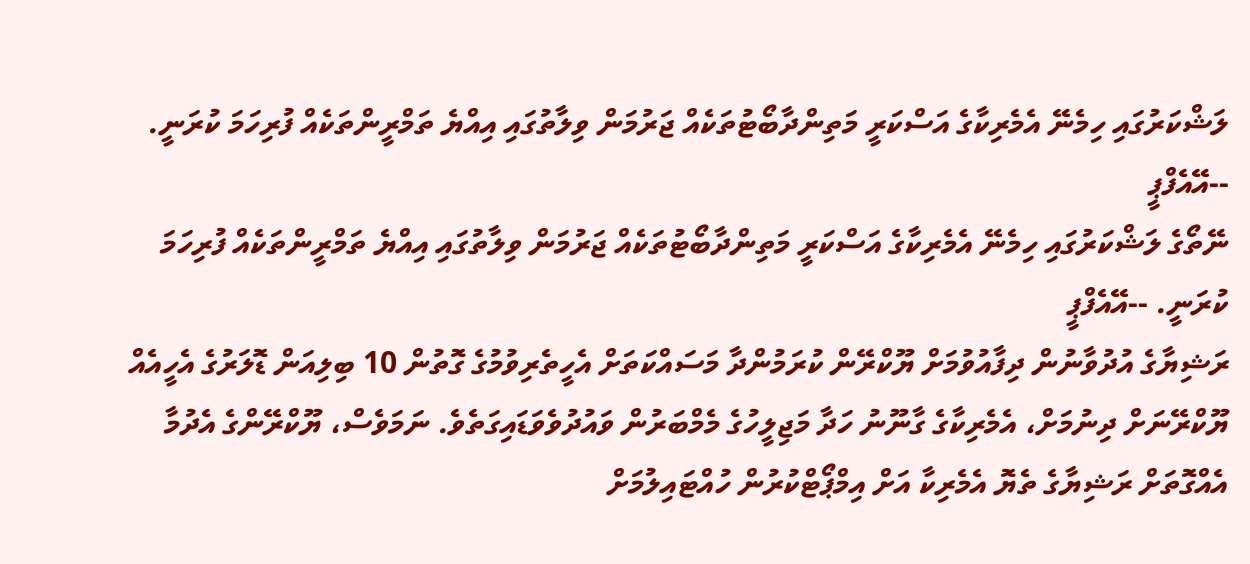ލަޝްކަރުގައި ހިމެނޭ އެމެރިކާގެ އަސްކަރީ މަތިންދާބޯޓުތަކެއް ޖަރުމަން ވިލާތުގައި އިއްޔެ ތަމްރީންތަކެއް ފުރިހަމަ ކުރަނީ. --އޭއެފްޕީ
ނޭތޯގެ ލަޝްކަރުގައި ހިމެނޭ އެމެރިކާގެ އަސްކަރީ މަތިންދާބޯޓުތަކެއް ޖަރުމަން ވިލާތުގައި އިއްޔެ ތަމްރީންތަކެއް ފުރިހަމަ ކުރަނީ. --އޭއެފްޕީ
ރަޝިޔާގެ އުދުވާނުން ދިފާއުވުމަށް ޔޫކްރޭން ކުރަމުންދާ މަސައްކަތަށް އެހީތެރިވުމުގެ ގޮތުން 10 ބިލިއަން ޑޮލަރުގެ އެހީއެއް ޔޫކްރޭނަށް ދިނުމަށް، އެމެރިކާގެ ގާނޫނު ހަދާ މަޖިލީހުގެ މެމްބަރުން ވައުދުވެވަޑައިގަތެވެ. ނަމަވެސް، ޔޫކްރޭންގެ އެދުމާ އެއްގޮތަށް ރަޝިޔާގެ ތެޔޮ އެމެރިކާ އަށް އިމްޕޯޓްކުރުން ހުއްޓައިލުމަށް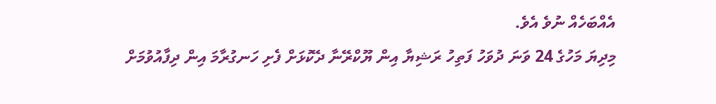އެއްބަހެއް ނުވެ އެވެ.
މިދިޔަ މަހުގެ 24 ވަނަ ދުވަހު ފަތިހު ރަޝިޔާ އިން ޔޫކްރޭނާ ދެކޮޅަށް ފެށި ހަނގުރާމަ އިން ދިފާއުވުމަށް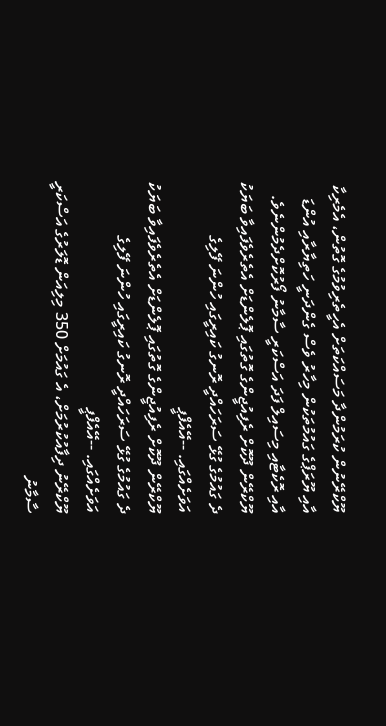ޔޫކްރޭނުން ކުރަމުންދާ މަސައްކަތަށް އެހީތެރިވުމުގެ ގޮތުން، އެމެރިކާ އާއި ޔޫރަޕްގެ ގައުމުތަކުން މިހާރު ވެސް ގެންދަނީ ހަތިޔާރާއި އުންޑަ އާއި ރޮކެޓާއި މިސައިލް ފަދަ އަސްކަރީ ސާމާނު ފޯރުކޮށްދެމުންނެވެ.
ޔޫކްރޭން ދޫކޮށް ރެފިއުޖީންގެ ގޮތުގައި ޕޮލެންޑަށް އެތެރެވެފައިވާ ބަޔަކު ދެ ގައުމުގެ ގުޅޭ ސަރަހައްދީ ރޮނގު ކައިރީގައި ހުންނަ ފޭލިގެ އަވަށެއްގައި. --އޭއެފްޕީ
ޔޫކްރޭން ދޫކޮށް ރެފިއުޖީންގެ ގޮތުގައި ޕޮލެންޑަށް އެތެރެވެފައިވާ ބަޔަކު ދެ ގައުމުގެ ގުޅޭ ސަރަހައްދީ ރޮނގު ކައިރީގައި ހުންނަ ފޭލިގެ އަވަށެއްގައި. --އޭއެފްޕީ
ޔޫކްރޭނު ދިފާއުކުރުމަށް، އެ ގައުމަށް 350 މިލިއަން ޑޮލަރުގެ އަސްކަރީ ސާމާނު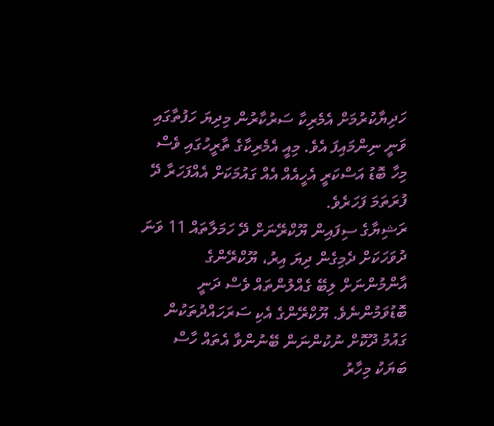ހަދިޔާކުރުމަށް އެމެރިކާ ސަރުކާރުން މިދިޔަ ހަފުތާގައި ވަނީ ނިންމައިފަ އެވެ. މިއީ އެމެރިކާގެ ތާރީހުގައި ވެސް މިހާ ބޮޑު އަސްކަރީ އެހީއެއް އެއް ގައުމަކަށް އެއްފަހަރާ ދޭ ފުރަތަމަ ފަހަރެވެ.
ރަޝިޔާގެ ސިފައިން ޔޫކްރޭނަށް ދޭ ހަމަލާތައް 11 ވަނަ ދުވަހަކަށް ދެމިގެން ދިޔަ އިރު، ޔޫކްރޭންގެ އާންމުންނަށް ލިބޭ ގެއްލުންތައް ވެސް ދަނީ ބޮޑުވަމުންނެވެ. ޔޫކްރޭންގެ އެކި ސަރަހައްދުތަކުން ގައުމު ދޫކޮށް ނުކުންނަން ބޭނުންވާ އެތައް ހާސް ބަޔަކު މިހާރު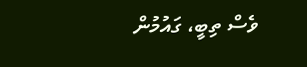ވެސް ތިބީ، ގައުމުން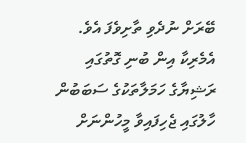ބޭރަށް ނުދެވި ތާށިވެފަ އެވެ.
އެމެރިކާ އިން ބުނި ގޮތުގައި ރަޝިޔާގެ ހަމަލާތަކުގެ ސަބަބުން ހާލުގައި ޖެހިފައިވާ މީހުންނަށް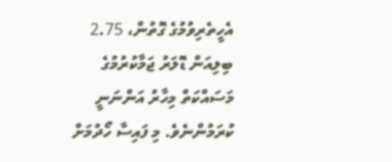އެހީތެރިވުމުގެ ގޮތުން، 2.75 ބިލިއަން ޑޮލަރު ޖަމާކުރުމުގެ މަސައްކަތް މިހާރު އަންނަނީ ކުރަމުންނެވެ. މި ފައިސާ ހޯދުމަށް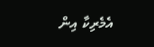އެމެރިކާ އިން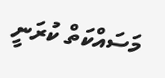މަސައްކަތް ކުރަނީ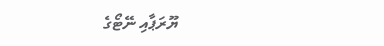ޔޫރަޕާއި ނޭޓޯގެ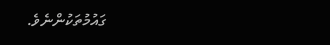ގައުމުތަކުންނެވެ.